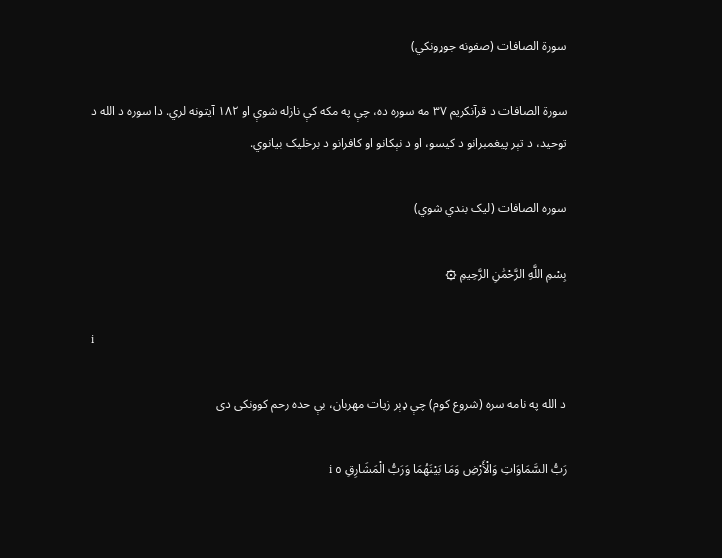سورة الصافات (صفونه جوړونکي)

سورة الصافات د قرآنکریم ۳۷ مه سوره ده، چې په مکه کې نازله شوې او ۱۸۲ آیتونه لري. دا سوره د الله د توحید، د تېر پیغمبرانو د کیسو، او د نېکانو او کافرانو د برخلیک بیانوي.

سوره الصافات (لیک بندي شوي)

بِسْمِ اللَّهِ الرَّحْمَٰنِ الرَّحِيمِ ۞

i

د الله په نامه سره (شروع كوم) چې ډېر زیات مهربان، بې حده رحم كوونكى دى

رَبُّ السَّمَاوَاتِ وَالْأَرْضِ وَمَا بَيْنَهُمَا وَرَبُّ الْمَشَارِقِ ٥ i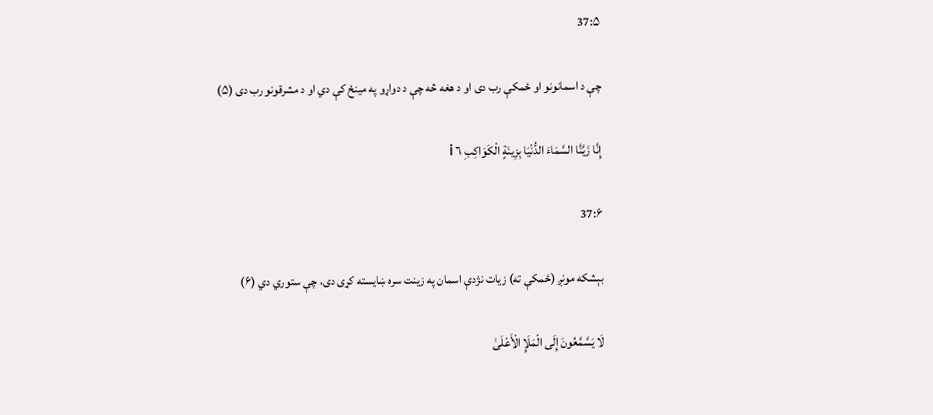37:۵

چې د اسمانونو او ځمكې رب دى او د هغه څه چې د دواړو په مینځ كې دي او د مشرقونو رب دى (۵)

إِنَّا زَيَّنَّا السَّمَاءَ الدُّنْيَا بِزِينَةٍ الْكَوَاكِبِ ٦ i

37:۶

بېشكه مونږ (ځمكې ته) زیات نژدې اسمان په زینت سره ښايسته كړى دى، چې ستوري دي (۶)

لَا يَسَّمَّعُونَ إِلَى الْمَلَإِ الْأَعْلَىٰ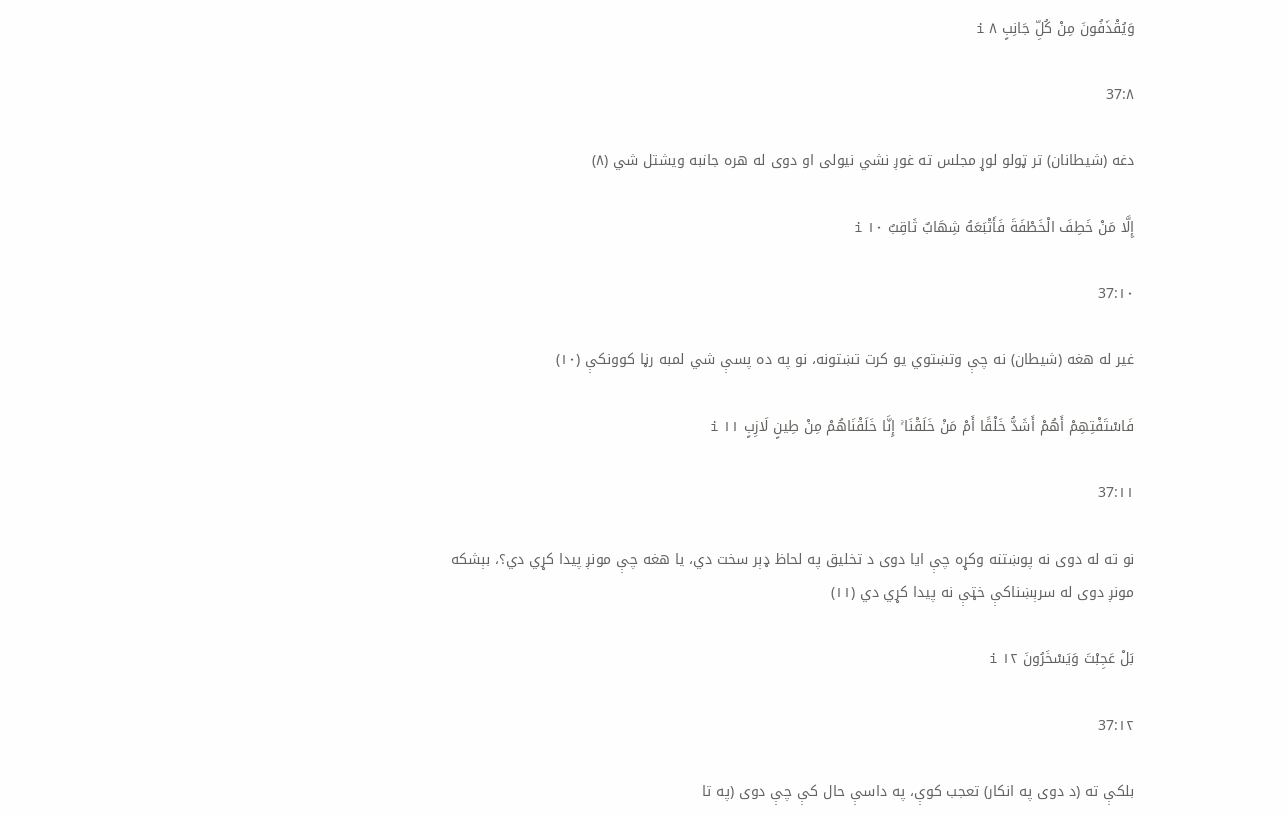وَيُقْذَفُونَ مِنْ كُلِّ جَانِبٍ ٨ i

37:۸

دغه (شیطانان) تر ټولو لوړ مجلس ته غوږ نشي نیولى او دوى له هره جانبه ویشتل شي (۸)

إِلَّا مَنْ خَطِفَ الْخَطْفَةَ فَأَتْبَعَهُ شِهَابٌ ثَاقِبٌ ١٠ i

37:۱۰

غیر له هغه (شیطان) نه چې وتښتوي یو كرت تښتونه، نو په ده پسې شي لمبه رڼا كوونكې (۱۰)

فَاسْتَفْتِهِمْ أَهُمْ أَشَدُّ خَلْقًا أَمْ مَنْ خَلَقْنَا ۚ إِنَّا خَلَقْنَاهُمْ مِنْ طِينٍ لَازِبٍ ١١ i

37:۱۱

نو ته له دوى نه پوښتنه وكړه چې ایا دوى د تخلیق په لحاظ ډېر سخت دي، یا هغه چې مونږ پیدا كړي دي؟، بېشكه مونږ دوى له سرېښناكې خټې نه پیدا كړي دي (۱۱)

بَلْ عَجِبْتَ وَيَسْخَرُونَ ١٢ i

37:۱۲

بلكې ته (د دوى په انكار) تعجب كوې، په داسې حال كې چې دوى (په تا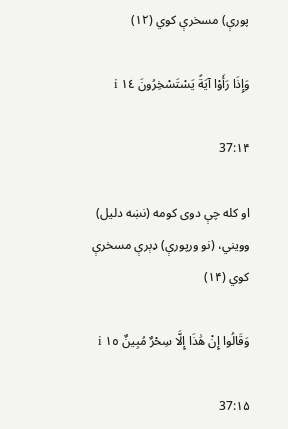پورې) مسخرې كوي (۱۲)

وَإِذَا رَأَوْا آيَةً يَسْتَسْخِرُونَ ١٤ i

37:۱۴

او كله چې دوى كومه (نښه دلیل) وویني، (نو ورپورې) ډېرې مسخرې كوي (۱۴)

وَقَالُوا إِنْ هَٰذَا إِلَّا سِحْرٌ مُبِينٌ ١٥ i

37:۱۵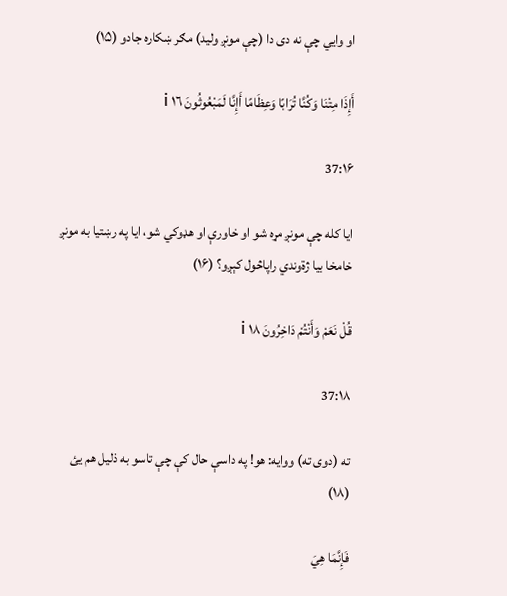او وايي چې نه دى دا (چې مونږ ولید) مګر ښكاره جادو (۱۵)

أَإِذَا مِتْنَا وَكُنَّا تُرَابًا وَعِظَامًا أَإِنَّا لَمَبْعُوثُونَ ١٦ i

37:۱۶

ایا كله چې مونږ مړه شو او خاورې او هډوكي شو، ایا په رښتیا به مونږ خامخا بیا ژۃوندي راپاڅول كېږو؟ (۱۶)

قُلْ نَعَمْ وَأَنْتُمْ دَاخِرُونَ ١٨ i

37:۱۸

ته (دوى ته) ووایه: هو! په داسې حال كې چې تاسو به ذلیل هم یئ (۱۸)

فَإِنَّمَا هِيَ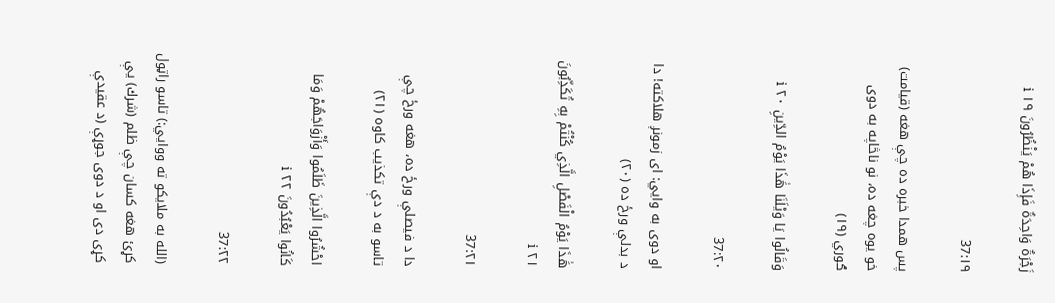زَجْرَةٌ وَاحِدَةٌ فَإِذَا هُمْ يَنْظُرُونَ ١٩ i

37:۱۹

پس همدا خبره ده چې هغه (قیامت) خو یوه چغه ده، نو ناڅاپه به دوى ګوري (۱۹)

وَقَالُوا يَا وَيْلَنَا هَٰذَا يَوْمُ الدِّينِ ٢٠ i

37:۲۰

او دوى به وايي: اى زمونږ هلاكته! دا د بدلې ورځ ده (۲۰)

هَٰذَا يَوْمُ الْفَصْلِ الَّذِي كُنْتُمْ بِهِ تُكَذِّبُونَ ٢١ i

37:۲۱

دا د فیصلې ورځ ده، هغه ورځ چې تاسو به د دې تكذیب كاوه (۲۱)

احْشُرُوا الَّذِينَ ظَلَمُوا وَأَزْوَاجَهُمْ وَمَا كَانُوا يَعْبُدُونَ ٢٢ i

37:۲۲

(الله به ملايكو ته ووايي:) تاسو راټول كړئ هغه كسان چې ظلم (شرك) يې كړى دى او د دوى جوړې (د عقیدې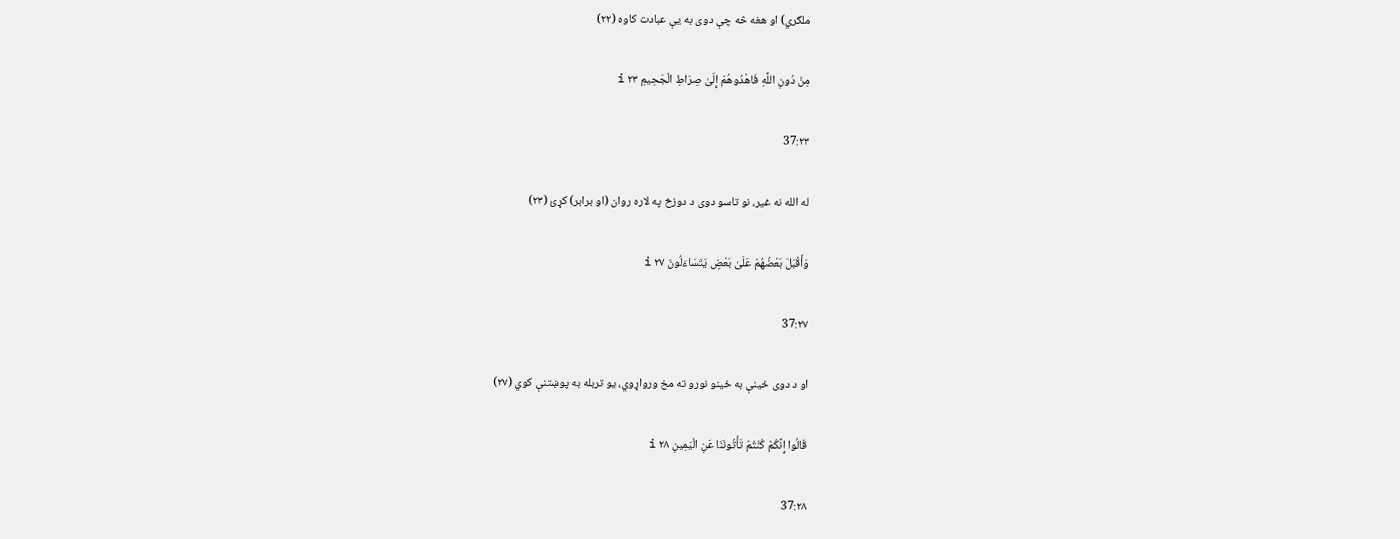ملګري) او هغه څه چې دوى به يې عبادت كاوه (۲۲)

مِنْ دُونِ اللَّهِ فَاهْدُوهُمْ إِلَىٰ صِرَاطِ الْجَحِيمِ ٢٣ i

37:۲۳

له الله نه غیر، نو تاسو دوى د دوزخ په لاره روان (او برابر) كړئ (۲۳)

وَأَقْبَلَ بَعْضُهُمْ عَلَىٰ بَعْضٍ يَتَسَاءَلُونَ ٢٧ i

37:۲۷

او د دوى ځینې به ځینو نورو ته مخ ورواړوي، یو تربله به پوښتنې كوي (۲۷)

قَالُوا إِنَّكُمْ كُنْتُمْ تَأْتُونَنَا عَنِ الْيَمِينِ ٢٨ i

37:۲۸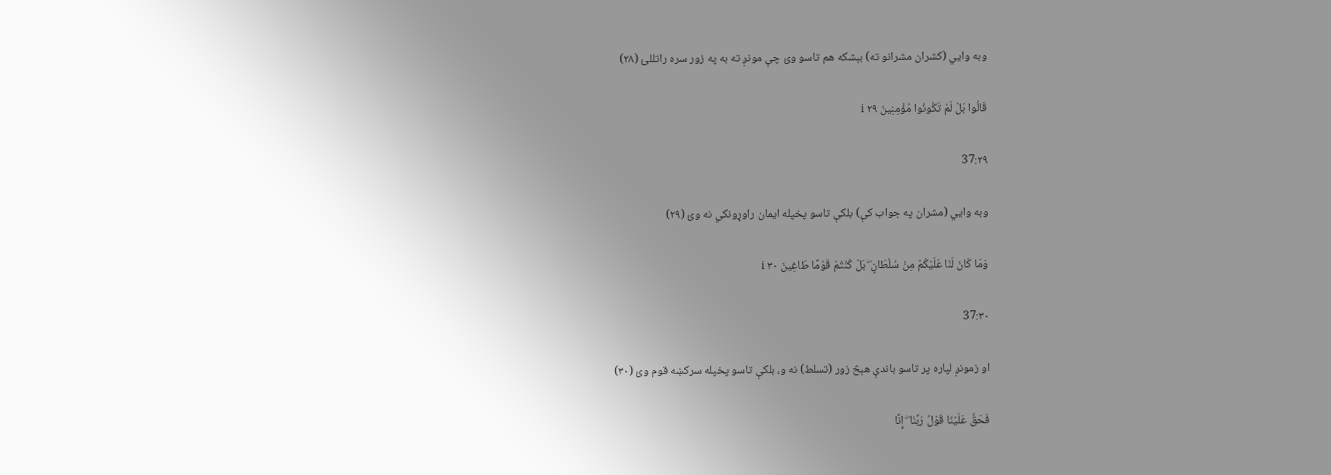وبه وايي (كشران مشرانو ته) بېشكه هم تاسو وئ چې مونږ ته به په زور سره راتللئ (۲۸)

قَالُوا بَلْ لَمْ تَكُونُوا مُؤْمِنِينَ ٢٩ i

37:۲۹

وبه وايي (مشران په جواب كې) بلكې تاسو پخپله ایمان راوړونكي نه وئ (۲۹)

وَمَا كَانَ لَنَا عَلَيْكُمْ مِنْ سُلْطَانٍ ۖ بَلْ كُنْتُمْ قَوْمًا طَاغِينَ ٣٠ i

37:۳۰

او زمونږ لپاره پر تاسو باندې هېڅ زور (تسلط) نه و، بلكې تاسو پخپله سركښه قوم وئ (۳۰)

فَحَقَّ عَلَيْنَا قَوْلُ رَبِّنَا ۖ إِنَّا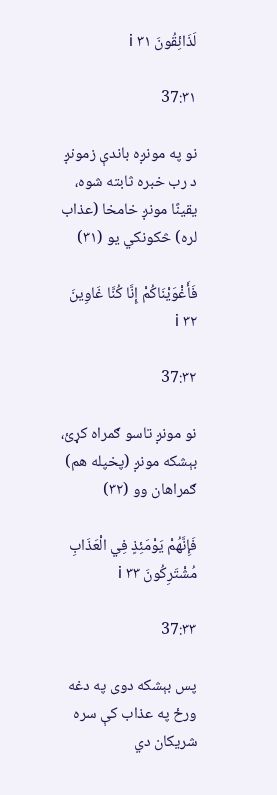لَذَائِقُونَ ٣١ i

37:۳۱

نو په مونږه باندې زمونږ د رب خبره ثابته شوه، یقینًا مونږ خامخا (عذاب لره) څكونكي یو (۳۱)

فَأَغْوَيْنَاكُمْ إِنَّا كُنَّا غَاوِينَ ٣٢ i

37:۳۲

نو مونږ تاسو ګمراه كړئ، بېشكه مونږ (پخپله هم) ګمراهان وو (۳۲)

فَإِنَّهُمْ يَوْمَئِذٍ فِي الْعَذَابِ مُشْتَرِكُونَ ٣٣ i

37:۳۳

پس بېشكه دوى په دغه ورځ په عذاب كې سره شریكان دي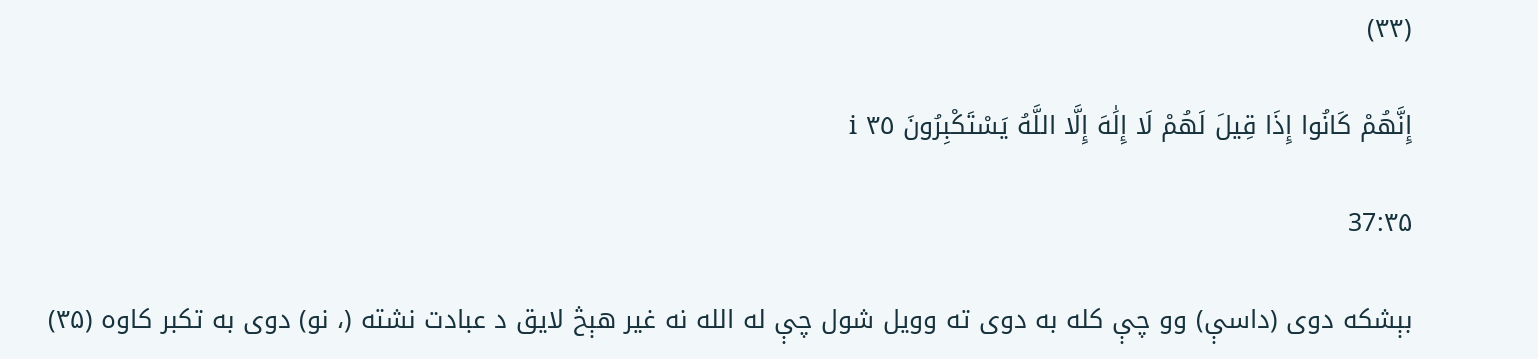(۳۳)

إِنَّهُمْ كَانُوا إِذَا قِيلَ لَهُمْ لَا إِلَٰهَ إِلَّا اللَّهُ يَسْتَكْبِرُونَ ٣٥ i

37:۳۵

بېشكه دوى (داسې) وو چې كله به دوى ته وویل شول چې له الله نه غیر هېڅ لايق د عبادت نشته (، نو) دوى به تكبر كاوه (۳۵)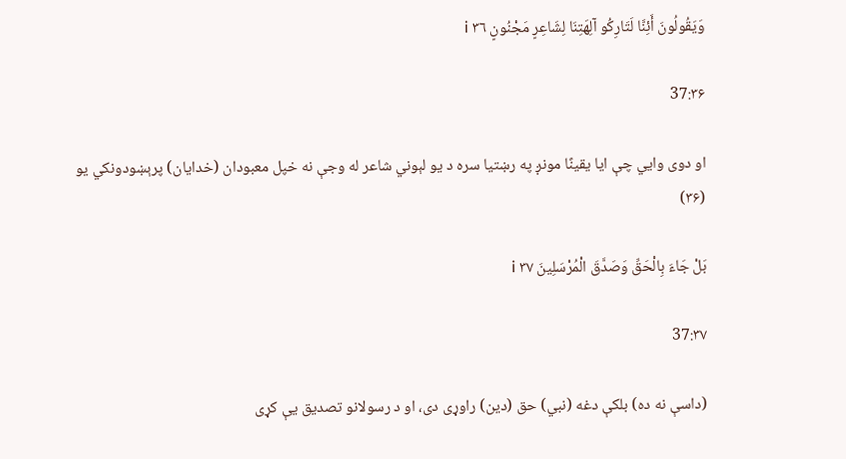وَيَقُولُونَ أَئِنَّا لَتَارِكُو آلِهَتِنَا لِشَاعِرٍ مَجْنُونٍ ٣٦ i

37:۳۶

او دوى وايي چې ایا یقینًا مونږ په رښتیا سره د یو لېوني شاعر له وجې نه خپل معبودان (خدایان) پرېښودونكي یو (۳۶)

بَلْ جَاءَ بِالْحَقِّ وَصَدَّقَ الْمُرْسَلِينَ ٣٧ i

37:۳۷

(داسې نه ده) بلكې دغه (نبي) حق (دین) راوړى دى، او د رسولانو تصدیق يې كړى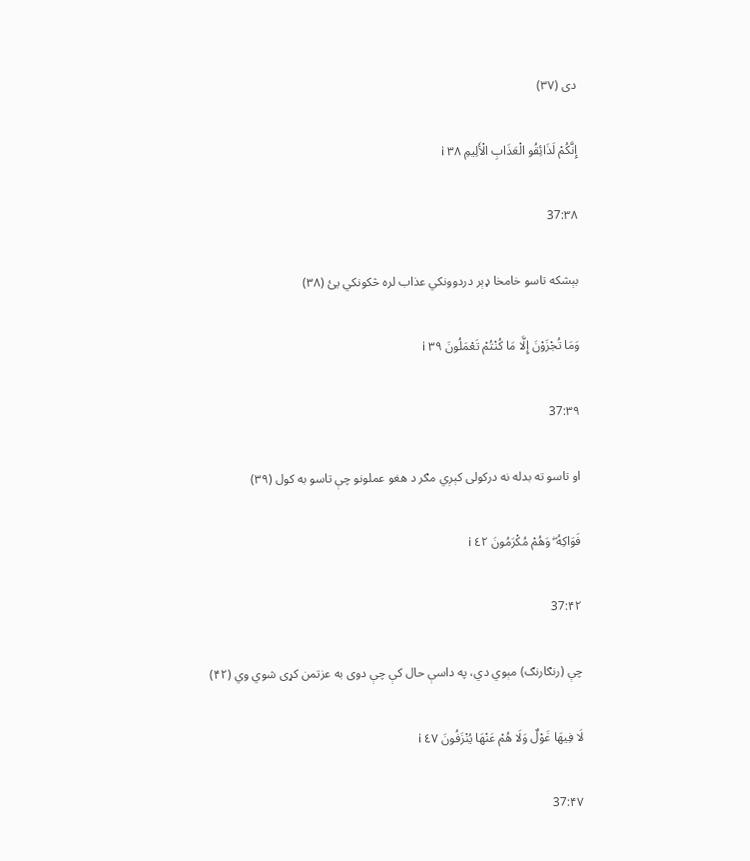دى (۳۷)

إِنَّكُمْ لَذَائِقُو الْعَذَابِ الْأَلِيمِ ٣٨ i

37:۳۸

بېشكه تاسو خامخا ډېر دردوونكي عذاب لره څكونكي یئ (۳۸)

وَمَا تُجْزَوْنَ إِلَّا مَا كُنْتُمْ تَعْمَلُونَ ٣٩ i

37:۳۹

او تاسو ته بدله نه دركولى كېږي مګر د هغو عملونو چې تاسو به كول (۳۹)

فَوَاكِهُ ۖ وَهُمْ مُكْرَمُونَ ٤٢ i

37:۴۲

چې (رنګارنګ) مېوي دي، په داسې حال كې چې دوى به عزتمن كړى شوي وي (۴۲)

لَا فِيهَا غَوْلٌ وَلَا هُمْ عَنْهَا يُنْزَفُونَ ٤٧ i

37:۴۷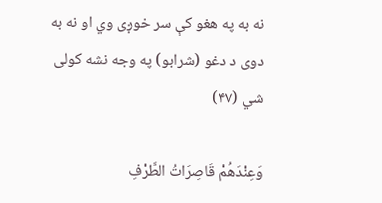نه به په هغو كې سر خوږى وي او نه به دوى د دغو (شرابو) په وجه نشه كولى شي (۴۷)

وَعِنْدَهُمْ قَاصِرَاتُ الطَّرْفِ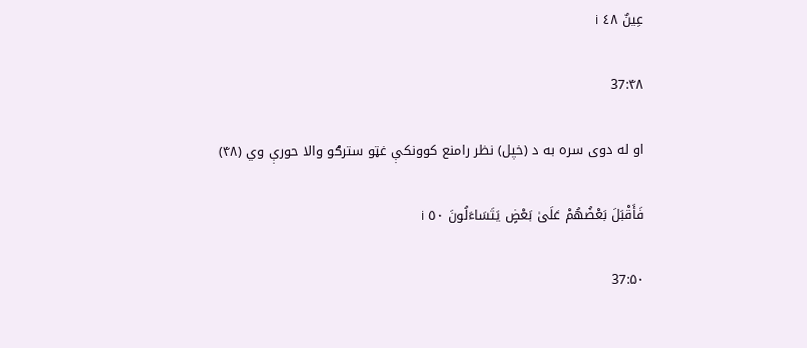عِينٌ ٤٨ i

37:۴۸

او له دوى سره به د (خپل) نظر رامنع كوونكې غټو سترګو والا حورې وي (۴۸)

فَأَقْبَلَ بَعْضُهُمْ عَلَىٰ بَعْضٍ يَتَسَاءَلُونَ ٥٠ i

37:۵۰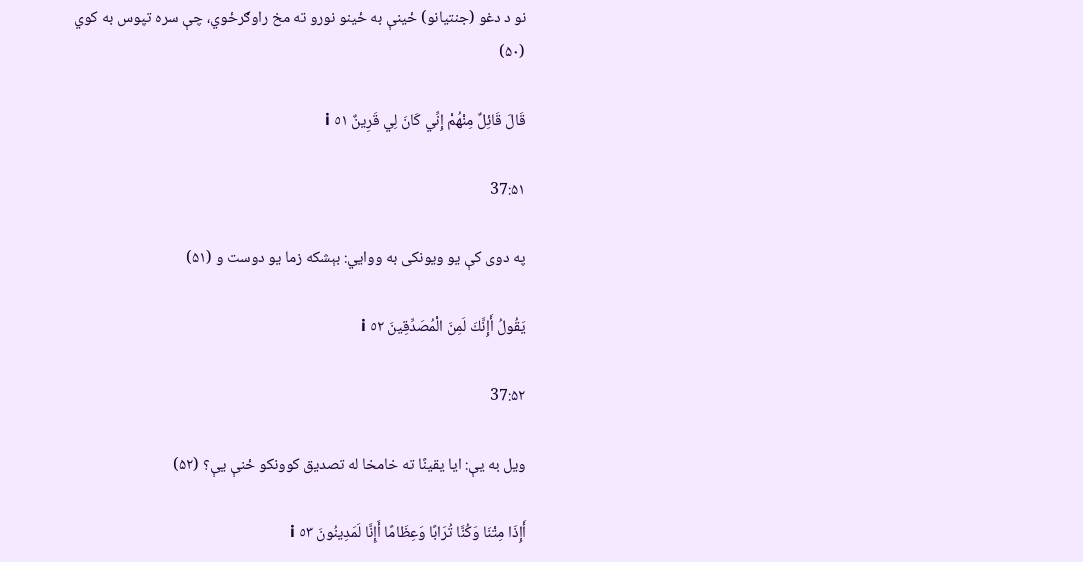نو د دغو (جنتیانو) ځینې به ځینو نورو ته مخ راوګرځوي، چې سره تپوس به كوي (۵۰)

قَالَ قَائِلٌ مِنْهُمْ إِنِّي كَانَ لِي قَرِينٌ ٥١ i

37:۵۱

په دوى كې يو ویونكى به ووايي: بېشكه زما یو دوست و (۵۱)

يَقُولُ أَإِنَّكَ لَمِنَ الْمُصَدِّقِينَ ٥٢ i

37:۵۲

ویل به يې: ایا یقینًا ته خامخا له تصدیق كوونكو ځنې يې؟ (۵۲)

أَإِذَا مِتْنَا وَكُنَّا تُرَابًا وَعِظَامًا أَإِنَّا لَمَدِينُونَ ٥٣ i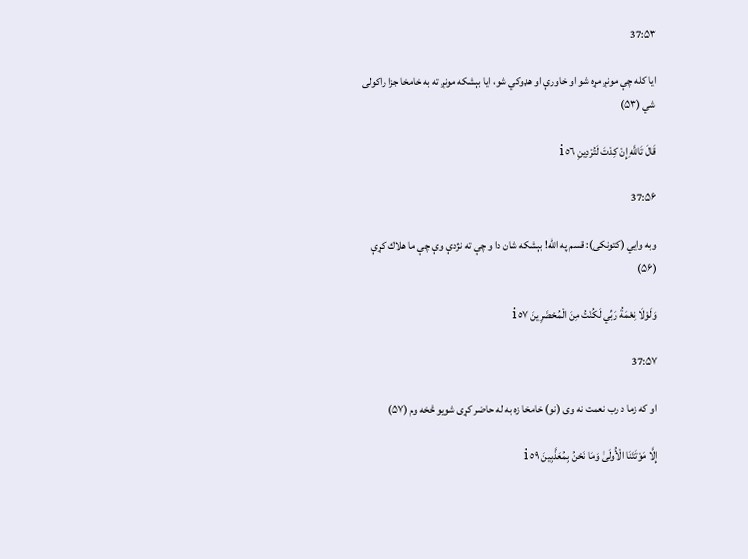37:۵۳

ایا كله چې مونږ مړه شو او خاورې او هډوكي شو، ایا بېشكه مونږ ته به خامخا جزا راكولى شي (۵۳)

قَالَ تَاللَّهِ إِنْ كِدْتَ لَتُرْدِينِ ٥٦ i

37:۵۶

وبه وايي (كتونكى): قسم په الله! بېشكه شان دا و چې ته نژدې وې چې ما هلاك كړې (۵۶)

وَلَوْلَا نِعْمَةُ رَبِّي لَكُنْتُ مِنَ الْمُحْضَرِينَ ٥٧ i

37:۵۷

او كه زما د رب نعمت نه وى (نو) خامخا زه به له حاضر كړى شویو څخه وم (۵۷)

إِلَّا مَوْتَتَنَا الْأُولَىٰ وَمَا نَحْنُ بِمُعَذَّبِينَ ٥٩ i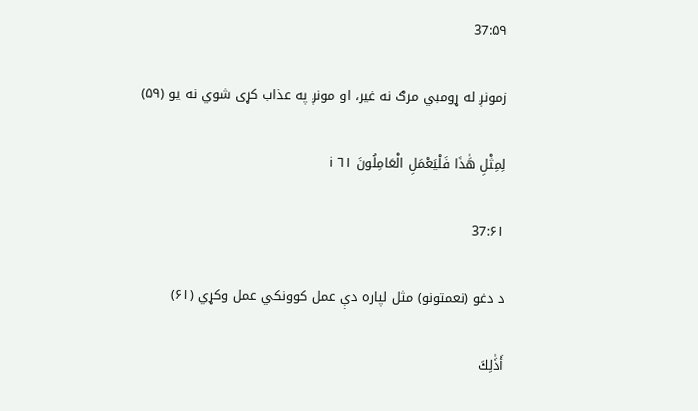37:۵۹

زمونږ له ړومبي مرګ نه غیر، او مونږ په عذاب كړى شوي نه یو (۵۹)

لِمِثْلِ هَٰذَا فَلْيَعْمَلِ الْعَامِلُونَ ٦١ i

37:۶۱

د دغو (نعمتونو) مثل لپاره دې عمل كوونكي عمل وكړي (۶۱)

أَذَٰلِكَ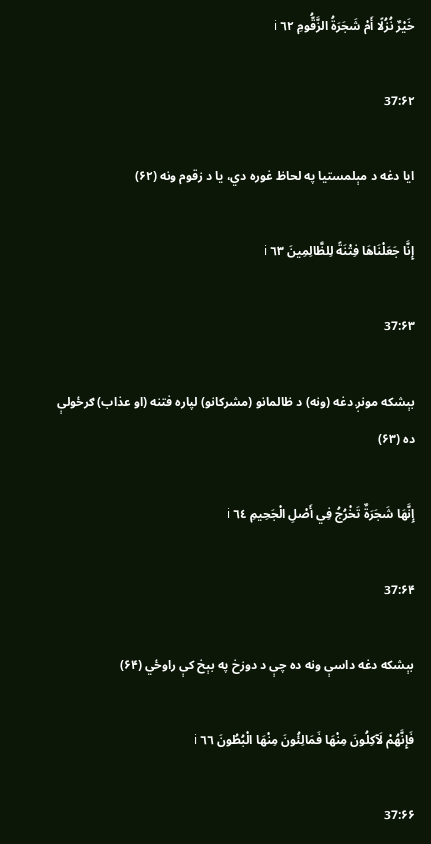خَيْرٌ نُزُلًا أَمْ شَجَرَةُ الزَّقُّومِ ٦٢ i

37:۶۲

ایا دغه د مېلمستیا په لحاظ غوره دي، یا د زقوم ونه (۶۲)

إِنَّا جَعَلْنَاهَا فِتْنَةً لِلظَّالِمِينَ ٦٣ i

37:۶۳

بېشكه مونږ دغه (ونه) د ظالمانو (مشركانو) لپاره فتنه (او عذاب) ګرځولې ده (۶۳)

إِنَّهَا شَجَرَةٌ تَخْرُجُ فِي أَصْلِ الْجَحِيمِ ٦٤ i

37:۶۴

بېشكه دغه داسې ونه ده چې د دوزخ په بېخ كې راوځي (۶۴)

فَإِنَّهُمْ لَآكِلُونَ مِنْهَا فَمَالِئُونَ مِنْهَا الْبُطُونَ ٦٦ i

37:۶۶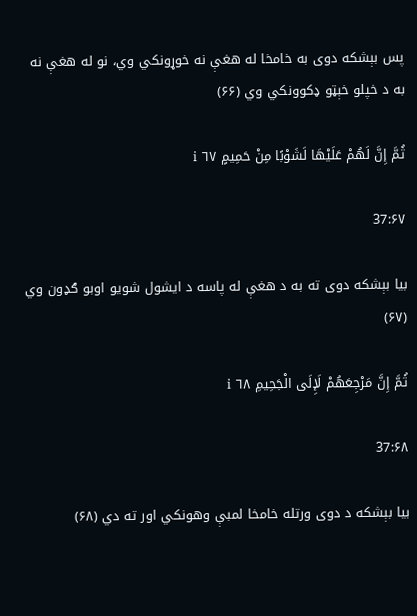پس بېشكه دوى به خامخا له هغې نه خوړونكي وي، نو له هغې نه به د خپلو خېټو ډكوونكي وي (۶۶)

ثُمَّ إِنَّ لَهُمْ عَلَيْهَا لَشَوْبًا مِنْ حَمِيمٍ ٦٧ i

37:۶۷

بیا بېشكه دوى ته به د هغې له پاسه د ایشول شویو اوبو ګډون وي (۶۷)

ثُمَّ إِنَّ مَرْجِعَهُمْ لَإِلَى الْجَحِيمِ ٦٨ i

37:۶۸

بیا بېشكه د دوى ورتله خامخا لمبې وهونكي اور ته دي (۶۸)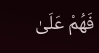فَهُمْ عَلَىٰ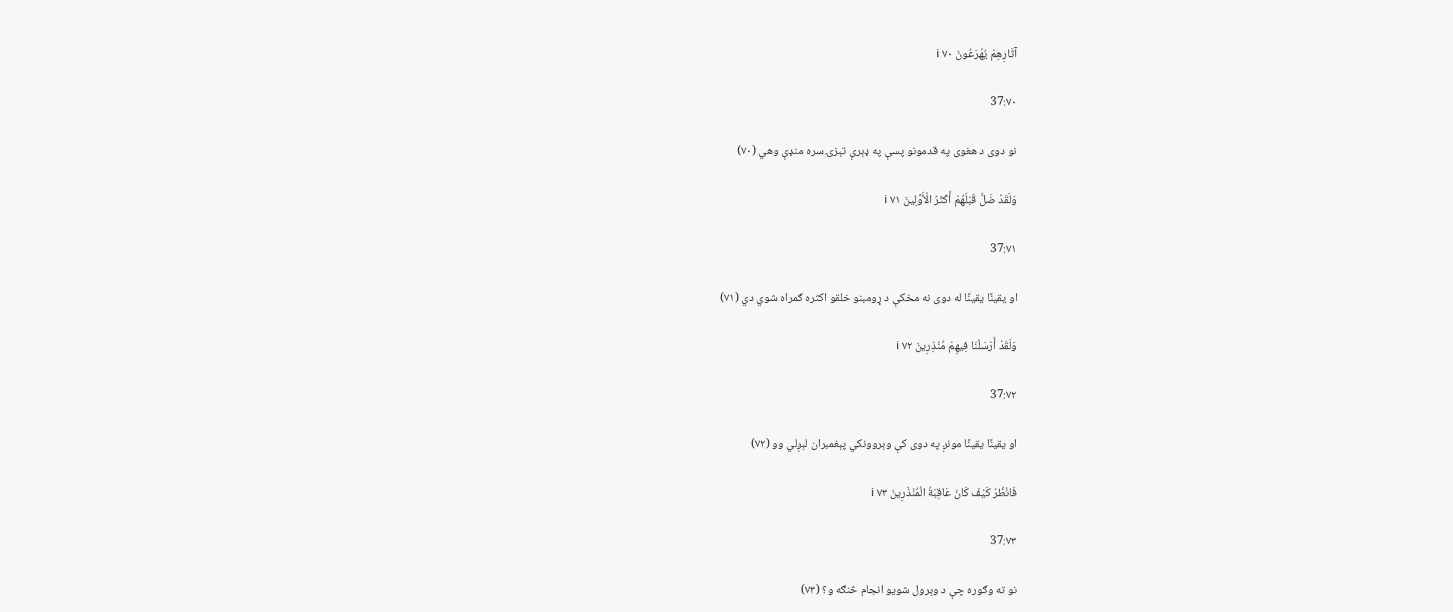آثَارِهِمْ يُهْرَعُونَ ٧٠ i

37:۷۰

نو دوى د هغوى په قدمونو پسې په ډېرې تېزۍ سره منډې وهي (۷۰)

وَلَقَدْ ضَلَّ قَبْلَهُمْ أَكْثَرُ الْأَوَّلِينَ ٧١ i

37:۷۱

او یقینًا یقینًا له دوى نه مخكې د ړومبنو خلقو اكثره ګمراه شوي دي (۷۱)

وَلَقَدْ أَرْسَلْنَا فِيهِمْ مُنْذِرِينَ ٧٢ i

37:۷۲

او یقینًا یقینًا مونږ په دوى كې وېروونكي پېغمبران لېږلي وو (۷۲)

فَانْظُرْ كَيْفَ كَانَ عَاقِبَةُ الْمُنْذَرِينَ ٧٣ i

37:۷۳

نو ته وګوره چې د وېرول شویو انجام څنګه و؟ (۷۳)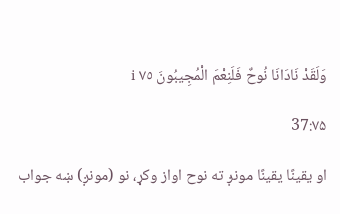وَلَقَدْ نَادَانَا نُوحٌ فَلَنِعْمَ الْمُجِيبُونَ ٧٥ i

37:۷۵

او یقینًا یقینًا مونږ ته نوح اواز وكړ، نو (مونږ) ښه جواب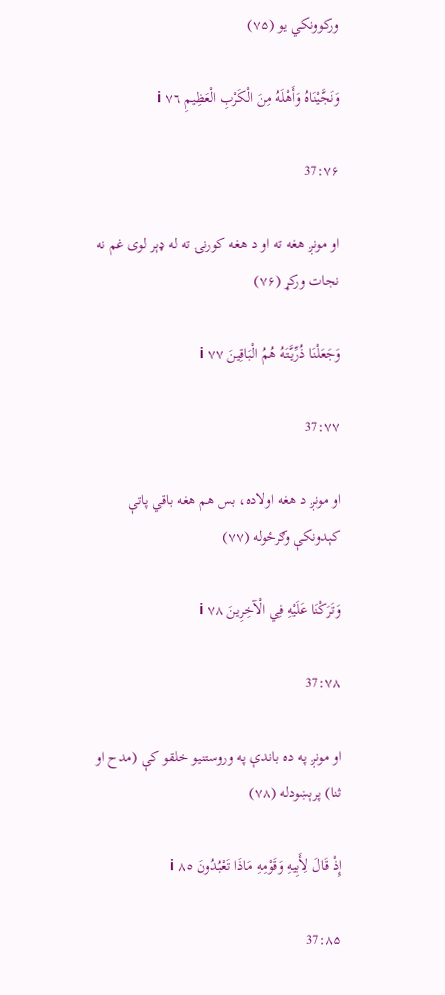وركوونكي یو (۷۵)

وَنَجَّيْنَاهُ وَأَهْلَهُ مِنَ الْكَرْبِ الْعَظِيمِ ٧٦ i

37:۷۶

او مونږ هغه ته او د هغه كورنۍ ته له ډېر لوى غم نه نجات وركړ (۷۶)

وَجَعَلْنَا ذُرِّيَّتَهُ هُمُ الْبَاقِينَ ٧٧ i

37:۷۷

او مونږ د هغه اولاده، بس هم هغه باقي پاتې كېدونكې وګرځوله (۷۷)

وَتَرَكْنَا عَلَيْهِ فِي الْآخِرِينَ ٧٨ i

37:۷۸

او مونږ په ده باندې په وروستنيو خلقو كې (مدح او ثنا) پرېښودله (۷۸)

إِذْ قَالَ لِأَبِيهِ وَقَوْمِهِ مَاذَا تَعْبُدُونَ ٨٥ i

37:۸۵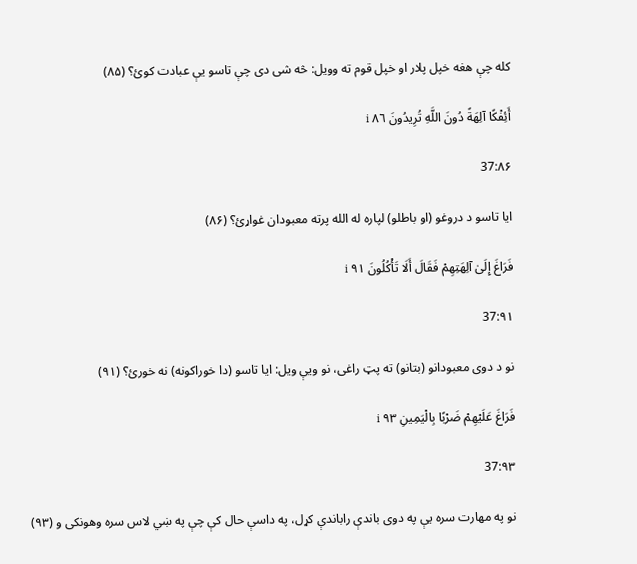كله چې هغه خپل پلار او خپل قوم ته وویل: څه شى دى چې تاسو يې عبادت كوئ؟ (۸۵)

أَئِفْكًا آلِهَةً دُونَ اللَّهِ تُرِيدُونَ ٨٦ i

37:۸۶

ایا تاسو د دروغو (او باطلو) لپاره له الله پرته معبودان غواړئ؟ (۸۶)

فَرَاغَ إِلَىٰ آلِهَتِهِمْ فَقَالَ أَلَا تَأْكُلُونَ ٩١ i

37:۹۱

نو د دوى معبودانو (بتانو) ته پټ راغى، نو ويې ويل: ایا تاسو (دا خوراكونه) نه خورئ؟ (۹۱)

فَرَاغَ عَلَيْهِمْ ضَرْبًا بِالْيَمِينِ ٩٣ i

37:۹۳

نو په مهارت سره يې په دوى باندې راباندې كړل، په داسې حال كې چې په ښي لاس سره وهونكى و (۹۳)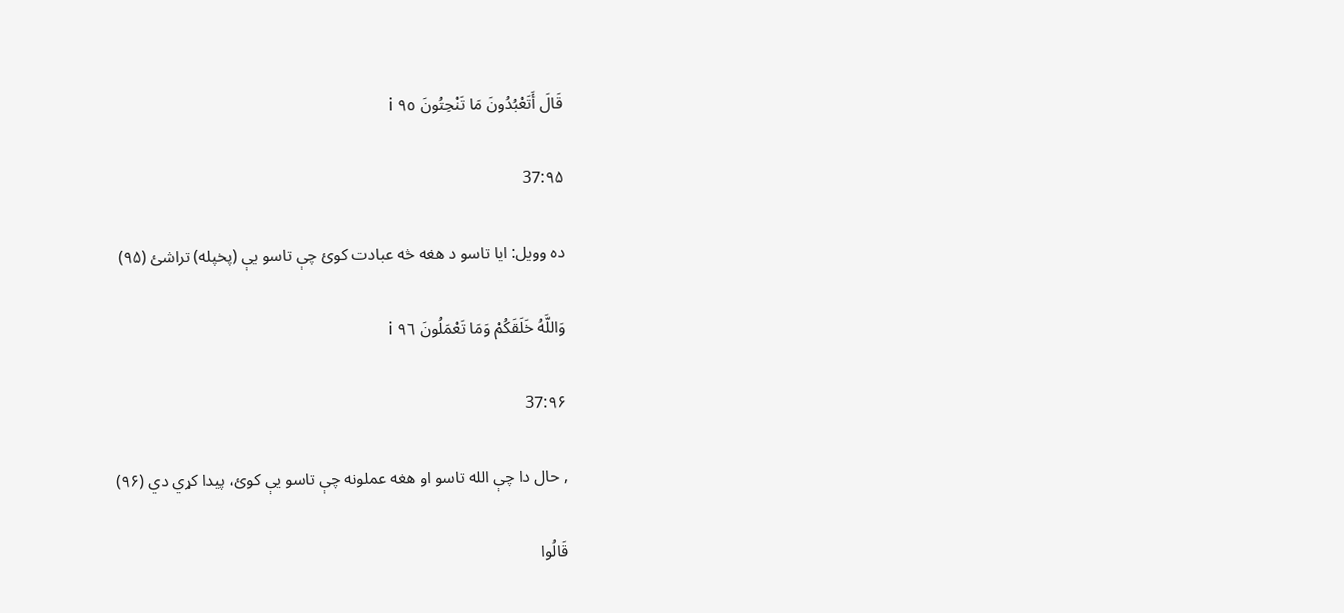قَالَ أَتَعْبُدُونَ مَا تَنْحِتُونَ ٩٥ i

37:۹۵

ده وویل: ایا تاسو د هغه څه عبادت كوئ چې تاسو يې (پخپله) تراشئ (۹۵)

وَاللَّهُ خَلَقَكُمْ وَمَا تَعْمَلُونَ ٩٦ i

37:۹۶

‚ حال دا چې الله تاسو او هغه عملونه چې تاسو يې كوئ، پیدا كړي دي (۹۶)

قَالُوا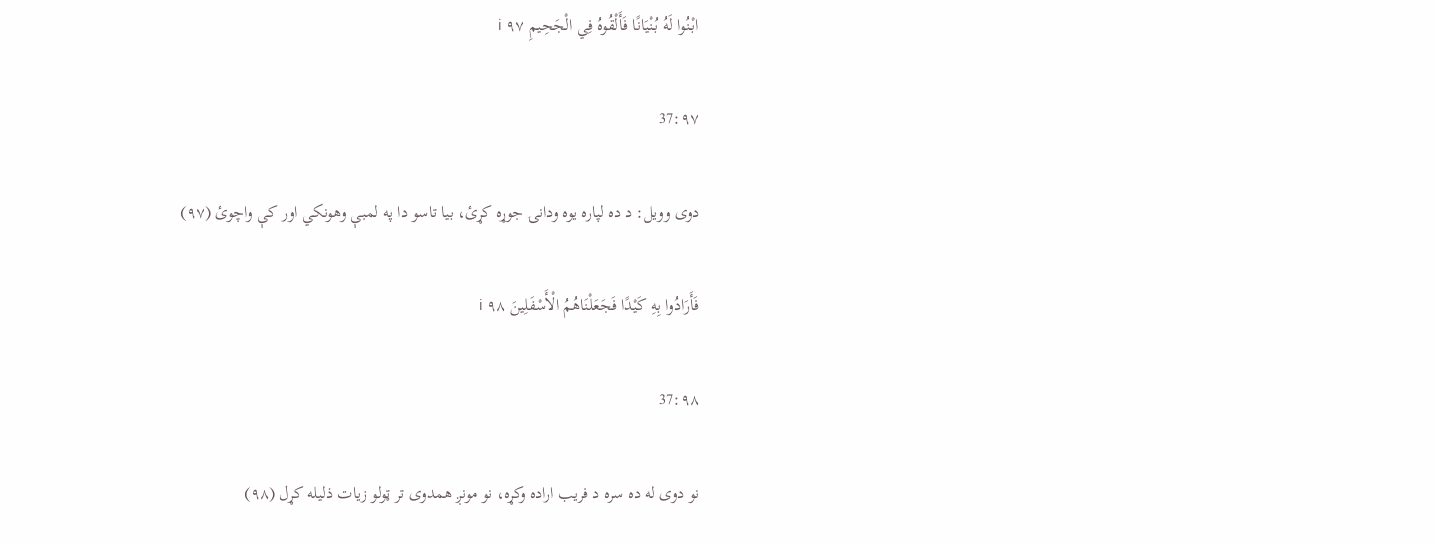ابْنُوا لَهُ بُنْيَانًا فَأَلْقُوهُ فِي الْجَحِيمِ ٩٧ i

37:۹۷

دوى وویل: د ده لپاره یوه ودانۍ جوړه كړئ، بیا تاسو دا په لمبې وهونكي اور كې واچوئ (۹۷)

فَأَرَادُوا بِهِ كَيْدًا فَجَعَلْنَاهُمُ الْأَسْفَلِينَ ٩٨ i

37:۹۸

نو دوى له ده سره د فریب اراده وكړه، نو مونږ همدوى تر ټولو زیات ذلیله كړل (۹۸)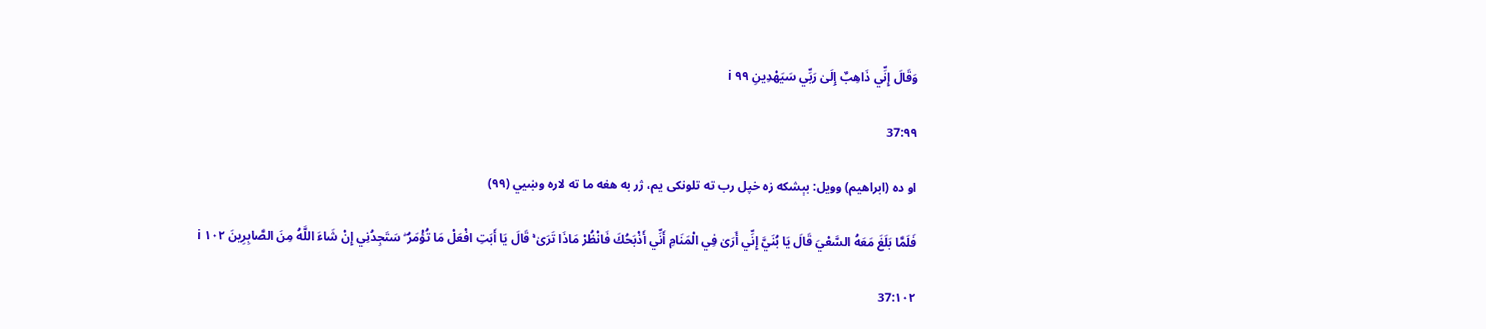وَقَالَ إِنِّي ذَاهِبٌ إِلَىٰ رَبِّي سَيَهْدِينِ ٩٩ i

37:۹۹

او ده (ابراهیم) وویل: بېشكه زه خپل رب ته تلونكى یم، ژر به هغه ما ته لاره وښیي (۹۹)

فَلَمَّا بَلَغَ مَعَهُ السَّعْيَ قَالَ يَا بُنَيَّ إِنِّي أَرَىٰ فِي الْمَنَامِ أَنِّي أَذْبَحُكَ فَانْظُرْ مَاذَا تَرَىٰ ۚ قَالَ يَا أَبَتِ افْعَلْ مَا تُؤْمَرُ ۖ سَتَجِدُنِي إِنْ شَاءَ اللَّهُ مِنَ الصَّابِرِينَ ١٠٢ i

37:۱۰۲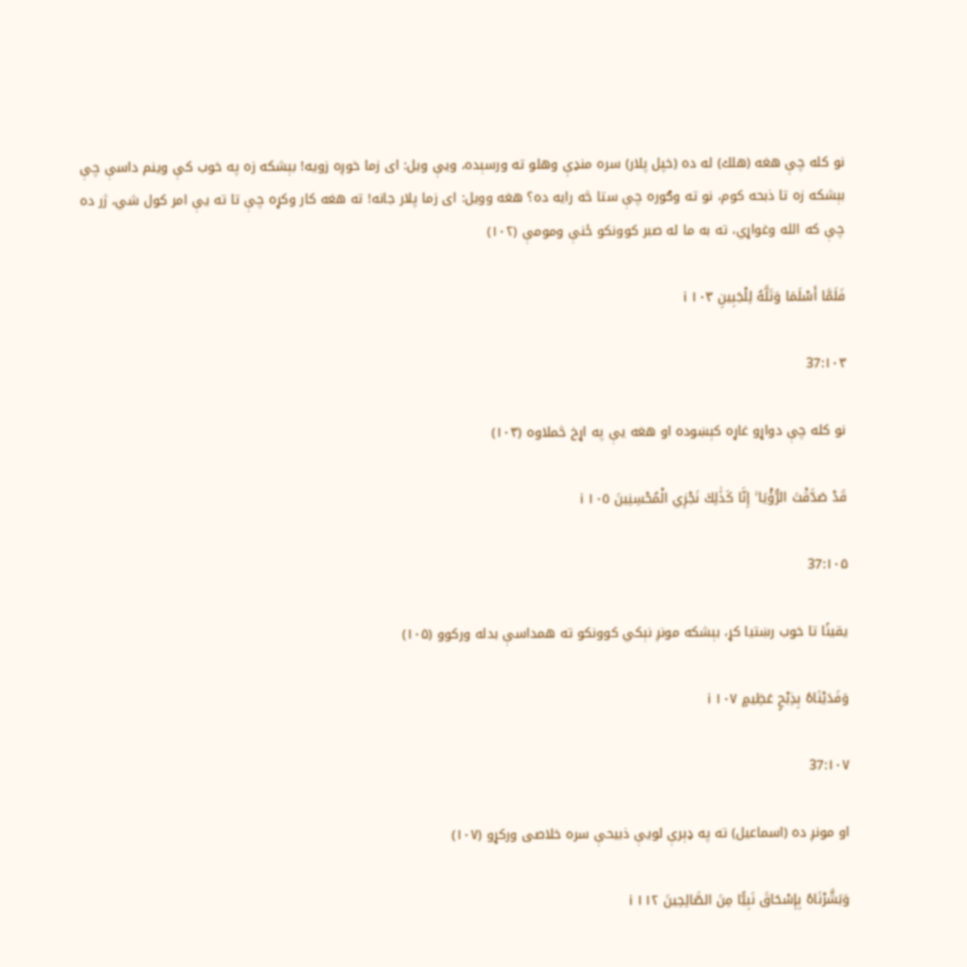نو كله چې هغه (هلك) له ده (خپل پلار) سره منډې وهلو ته ورسېده، ويې ويل: اى زما خوږه زویه! بېشكه زه په خوب كې وینم داسې چې بېشكه زه تا ذبحه كوم، نو ته وګوره چې ستا څه رايه ده؟ هغه وویل: اى زما پلار جانه! ته هغه كار وكړه چې تا ته يې امر كول شي، ژر ده چې كه الله وغواړي، ته به ما له صبر كوونكو ځنې ومومې (۱۰۲)

فَلَمَّا أَسْلَمَا وَتَلَّهُ لِلْجَبِينِ ١٠٣ i

37:۱۰۳

نو كله چې دواړو غاړه كېښوده او هغه يې په اړخ څملاوه (۱۰۳)

قَدْ صَدَّقْتَ الرُّؤْيَا ۚ إِنَّا كَذَٰلِكَ نَجْزِي الْمُحْسِنِينَ ١٠٥ i

37:۱۰۵

یقینًا تا خوب رښتیا كړ، بېشكه مونږ نېكي كوونكو ته همداسې بدله وركوو (۱۰۵)

وَفَدَيْنَاهُ بِذِبْحٍ عَظِيمٍ ١٠٧ i

37:۱۰۷

او مونږ ده (اسماعیل) ته په ډېرې لويې ذبیحې سره خلاصى وركړو (۱۰۷)

وَبَشَّرْنَاهُ بِإِسْحَاقَ نَبِيًّا مِنَ الصَّالِحِينَ ١١٢ i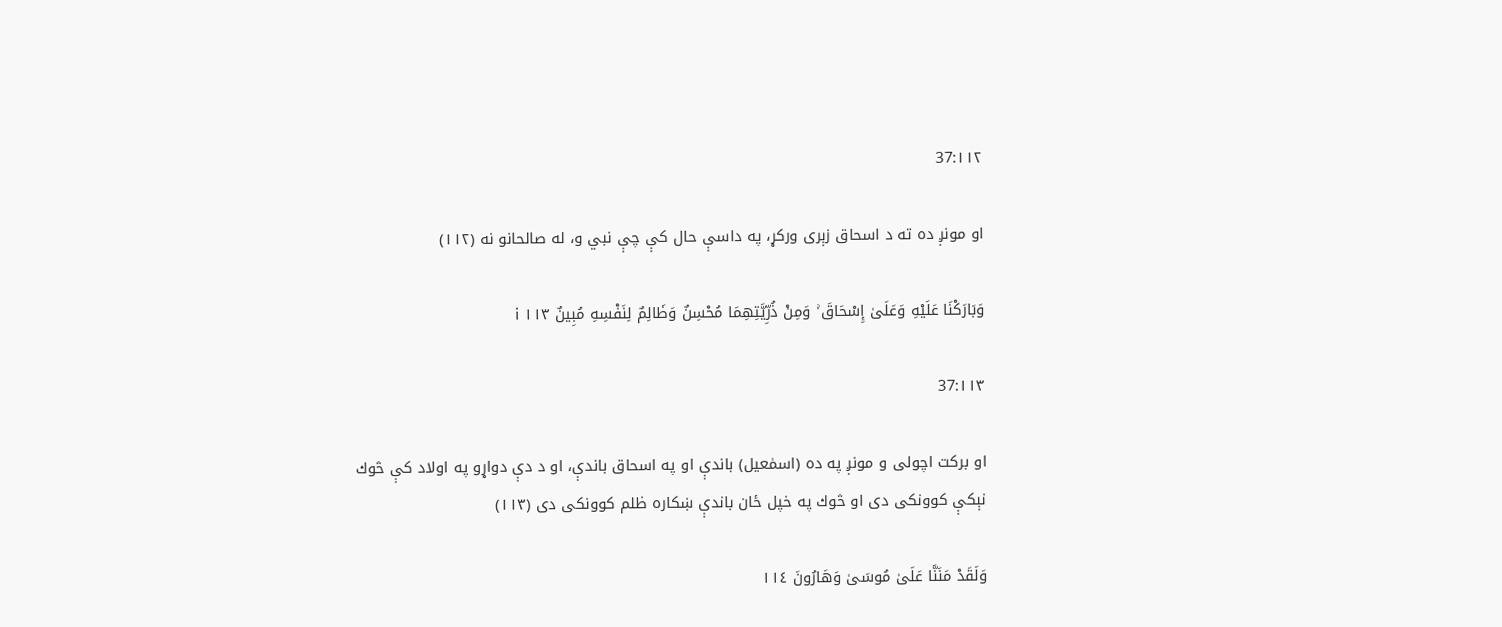37:۱۱۲

او مونږ ده ته د اسحاق زېرى وركړ، په داسې حال كې چې نبي و، له صالحانو نه (۱۱۲)

وَبَارَكْنَا عَلَيْهِ وَعَلَىٰ إِسْحَاقَ ۚ وَمِنْ ذُرِّيَّتِهِمَا مُحْسِنٌ وَظَالِمٌ لِنَفْسِهِ مُبِينٌ ١١٣ i

37:۱۱۳

او بركت اچولى و مونږ په ده (اسمٰعیل) باندې او په اسحاق باندې، او د دې دواړو په اولاد كې څوك نېكې كوونكى دى او څوك په خپل ځان باندې ښكاره ظلم كوونكى دى (۱۱۳)

وَلَقَدْ مَنَنَّا عَلَىٰ مُوسَىٰ وَهَارُونَ ١١٤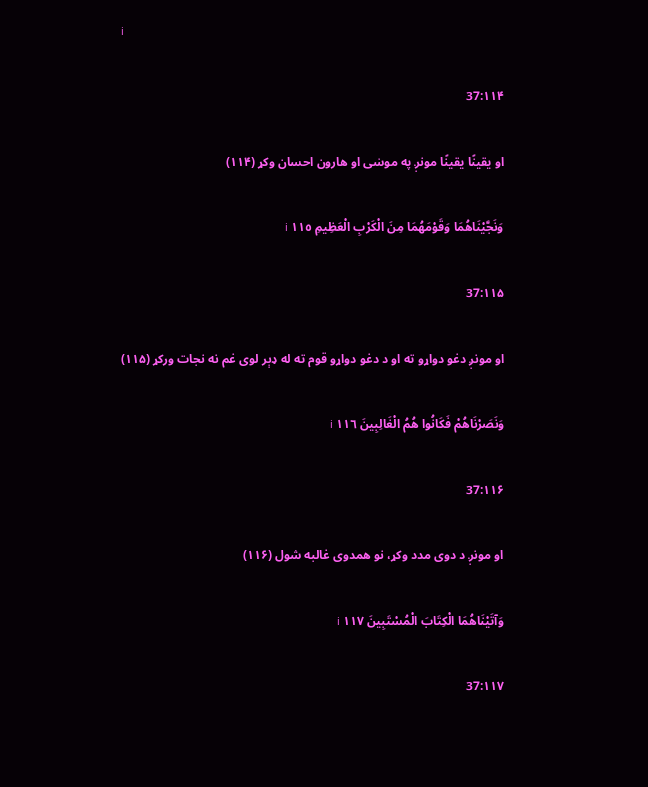i

37:۱۱۴

او یقینًا یقینًا مونږ په موسٰى او هارون احسان وكړ (۱۱۴)

وَنَجَّيْنَاهُمَا وَقَوْمَهُمَا مِنَ الْكَرْبِ الْعَظِيمِ ١١٥ i

37:۱۱۵

او مونږ دغو دواړو ته او د دغو دواړو قوم ته له ډېر لوى غم نه نجات وركړ (۱۱۵)

وَنَصَرْنَاهُمْ فَكَانُوا هُمُ الْغَالِبِينَ ١١٦ i

37:۱۱۶

او مونږ د دوى مدد وكړ، نو همدوى غالبه شول (۱۱۶)

وَآتَيْنَاهُمَا الْكِتَابَ الْمُسْتَبِينَ ١١٧ i

37:۱۱۷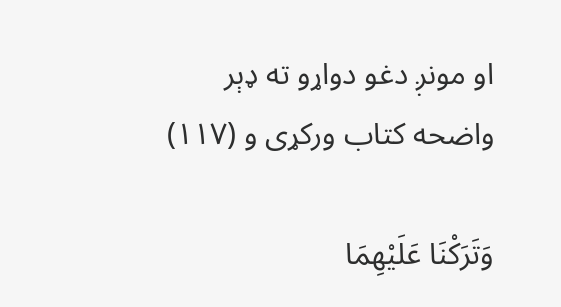او مونږ دغو دواړو ته ډېر واضحه كتاب وركړى و (۱۱۷)

وَتَرَكْنَا عَلَيْهِمَا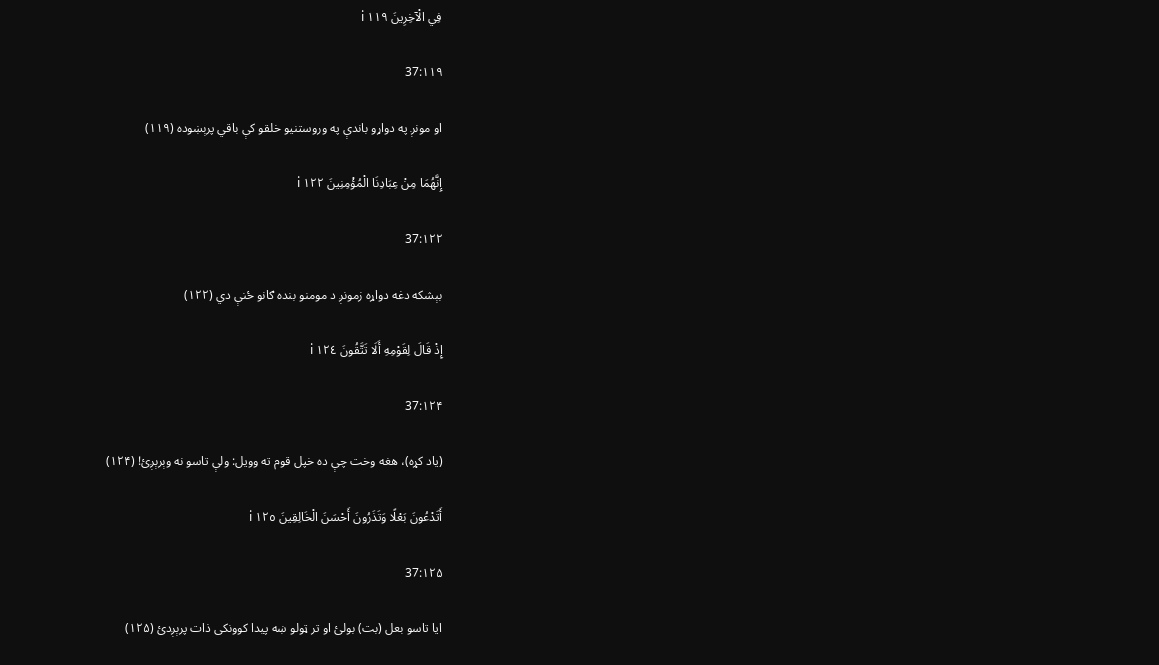فِي الْآخِرِينَ ١١٩ i

37:۱۱۹

او مونږ په دواړو باندې په وروستنیو خلقو كې باقي پرېښوده (۱۱۹)

إِنَّهُمَا مِنْ عِبَادِنَا الْمُؤْمِنِينَ ١٢٢ i

37:۱۲۲

بېشكه دغه دواړه زمونږ د مومنو بنده ګانو ځنې دي (۱۲۲)

إِذْ قَالَ لِقَوْمِهِ أَلَا تَتَّقُونَ ١٢٤ i

37:۱۲۴

(یاد كړه)، هغه وخت چې ده خپل قوم ته وویل: ولې تاسو نه وېرېږئ! (۱۲۴)

أَتَدْعُونَ بَعْلًا وَتَذَرُونَ أَحْسَنَ الْخَالِقِينَ ١٢٥ i

37:۱۲۵

ایا تاسو بعل (بت) بولئ او تر ټولو ښه پیدا كوونكى ذات پرېږدئ (۱۲۵)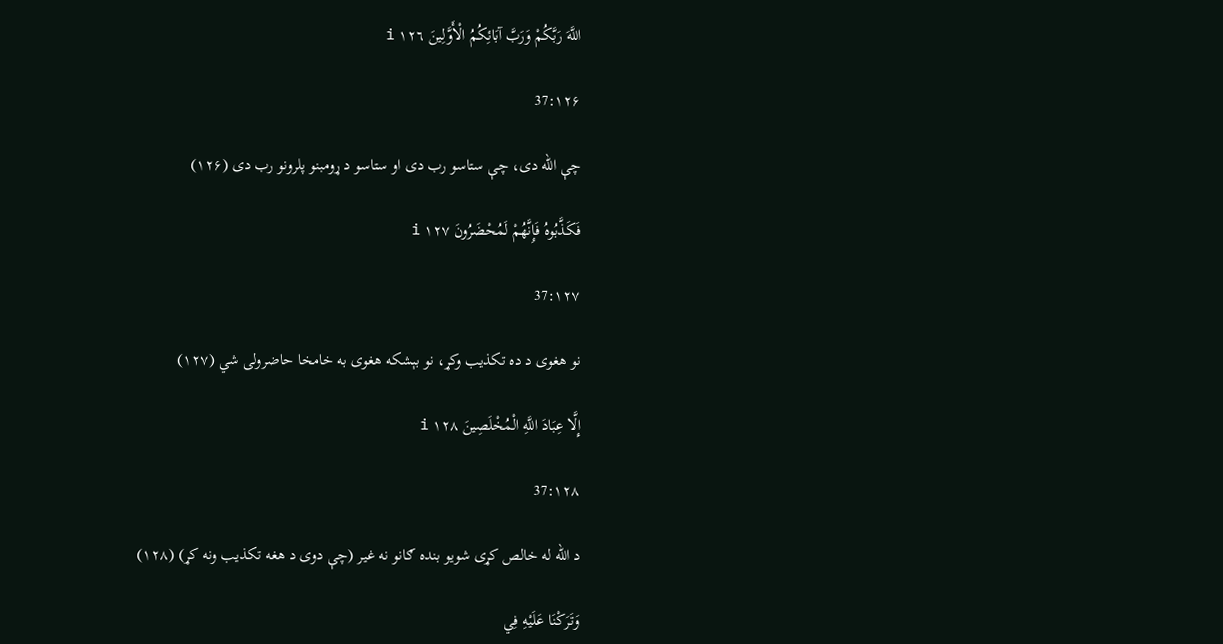اللَّهَ رَبَّكُمْ وَرَبَّ آبَائِكُمُ الْأَوَّلِينَ ١٢٦ i

37:۱۲۶

چې الله دى، چې ستاسو رب دى او ستاسو د ړومبنو پلرونو رب دى (۱۲۶)

فَكَذَّبُوهُ فَإِنَّهُمْ لَمُحْضَرُونَ ١٢٧ i

37:۱۲۷

نو هغوى د ده تكذیب وكړ، نو بېشكه هغوى به خامخا حاضرولى شي (۱۲۷)

إِلَّا عِبَادَ اللَّهِ الْمُخْلَصِينَ ١٢٨ i

37:۱۲۸

د الله له خالص كړى شویو بنده ګانو نه غیر (چې دوى د هغه تكذیب ونه كړ) (۱۲۸)

وَتَرَكْنَا عَلَيْهِ فِي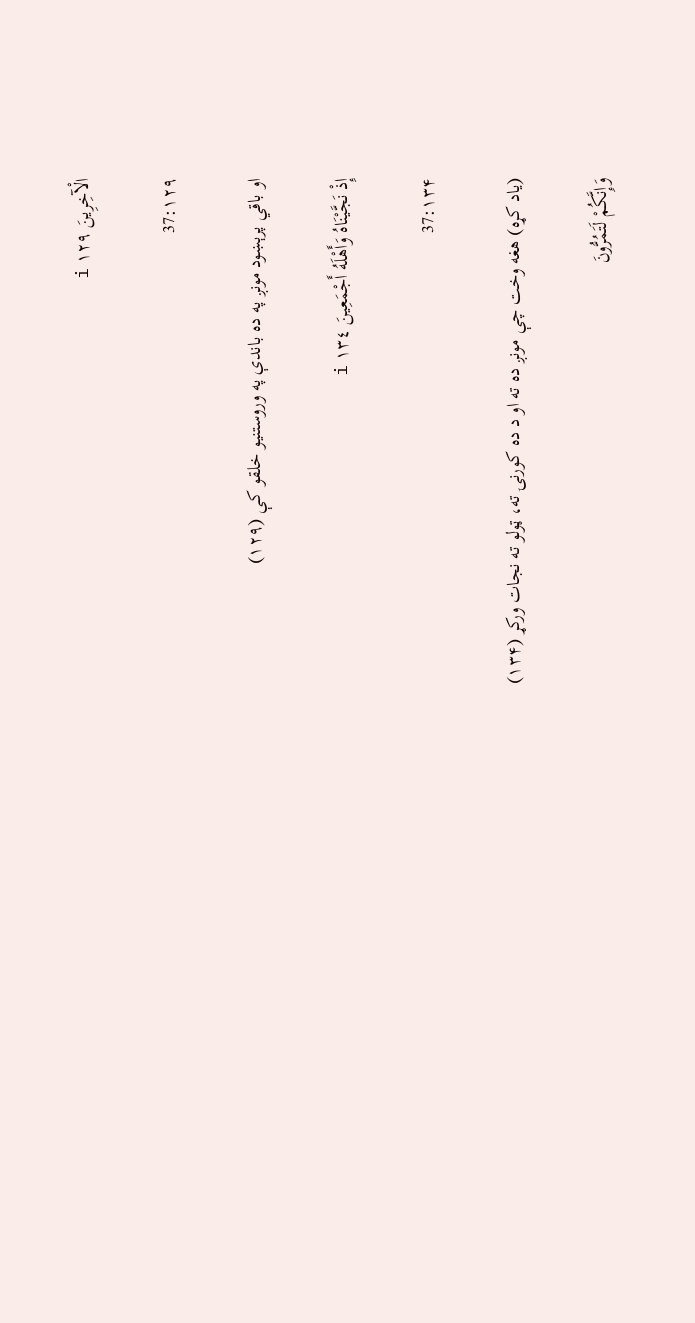الْآخِرِينَ ١٢٩ i

37:۱۲۹

او باقي پرېښود مونږ په ده باندې په وروستنیو خلقو كې (۱۲۹)

إِذْ نَجَّيْنَاهُ وَأَهْلَهُ أَجْمَعِينَ ١٣٤ i

37:۱۳۴

(یاد كړه) هغه وخت چې مونږ ده ته او د ده كورنۍ ته، ټولو ته نجات وركړ (۱۳۴)

وَإِنَّكُمْ لَتَمُرُّونَ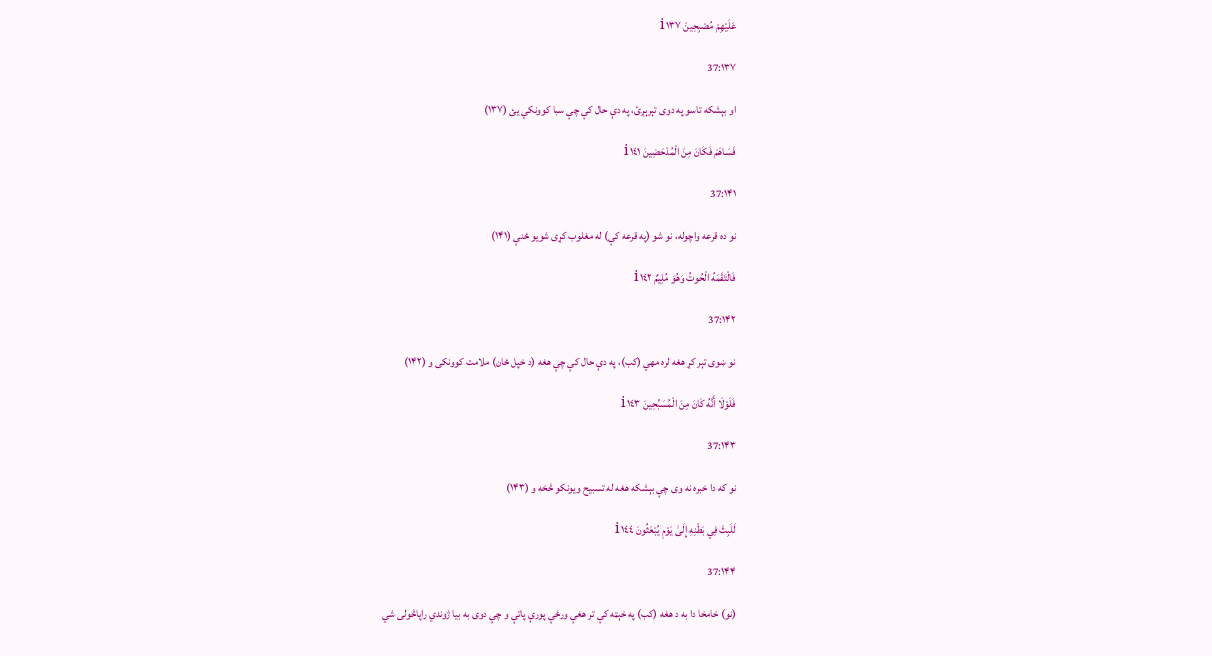عَلَيْهِمْ مُصْبِحِينَ ١٣٧ i

37:۱۳۷

او بېشكه تاسو په دوى تېرېږئ، په دې حال كې چې سبا كوونكي يئ (۱۳۷)

فَسَاهَمَ فَكَانَ مِنَ الْمُدْحَضِينَ ١٤١ i

37:۱۴۱

نو ده قرعه واچوله، نو شو (په قرعه كې) له مغلوب كړى شویو ځنې (۱۴۱)

فَالْتَقَمَهُ الْحُوتُ وَهُوَ مُلِيمٌ ١٤٢ i

37:۱۴۲

نو ښوى تېر كړ هغه لره مهي (كب)، په دې حال كې چې هغه (د خپل ځان) ملامت كوونكى و (۱۴۲)

فَلَوْلَا أَنَّهُ كَانَ مِنَ الْمُسَبِّحِينَ ١٤٣ i

37:۱۴۳

نو كه دا خبره نه وى چې بېشكه هغه له تسبیح ویونكو څخه و (۱۴۳)

لَلَبِثَ فِي بَطْنِهِ إِلَىٰ يَوْمِ يُبْعَثُونَ ١٤٤ i

37:۱۴۴

(نو) خامخا دا به د هغه (كب) په خېټه كې تر هغې ورځې پورې پاتې و چې دوى به بیا ژوندي راپاڅولى شي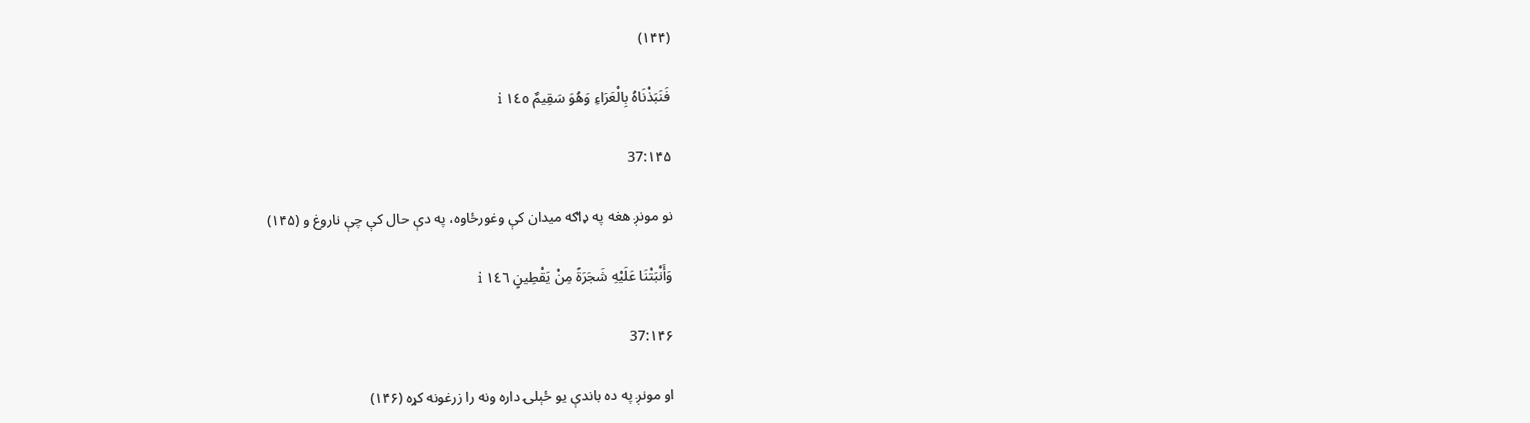(۱۴۴)

فَنَبَذْنَاهُ بِالْعَرَاءِ وَهُوَ سَقِيمٌ ١٤٥ i

37:۱۴۵

نو مونږ هغه په ډاګه میدان كې وغورځاوه، په دې حال كې چې ناروغ و (۱۴۵)

وَأَنْبَتْنَا عَلَيْهِ شَجَرَةً مِنْ يَقْطِينٍ ١٤٦ i

37:۱۴۶

او مونږ په ده باندې یو ځېلۍ داره ونه را زرغونه كړه (۱۴۶)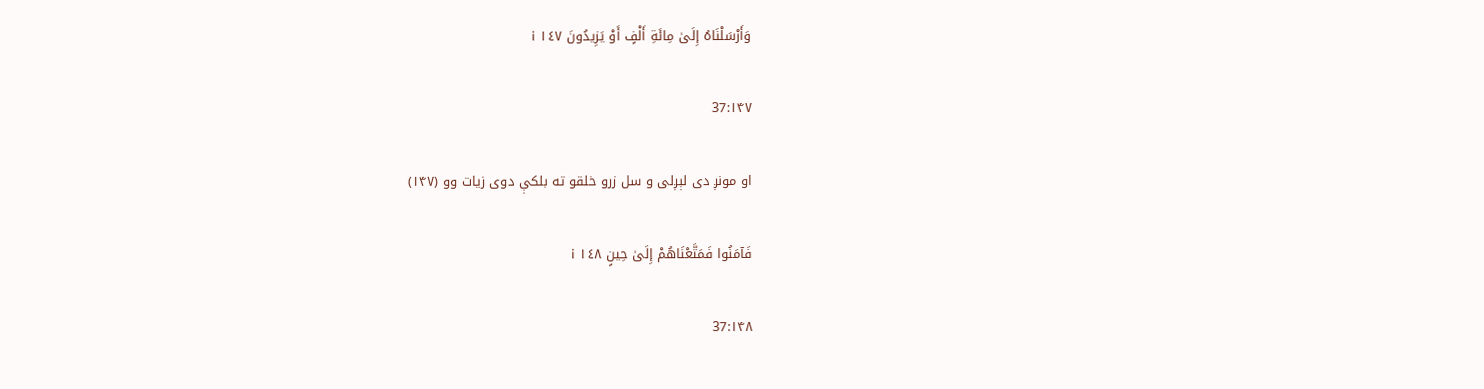وَأَرْسَلْنَاهُ إِلَىٰ مِائَةِ أَلْفٍ أَوْ يَزِيدُونَ ١٤٧ i

37:۱۴۷

او مونږ دى لېږلى و سل زرو خلقو ته بلكې دوى زیات وو (۱۴۷)

فَآمَنُوا فَمَتَّعْنَاهُمْ إِلَىٰ حِينٍ ١٤٨ i

37:۱۴۸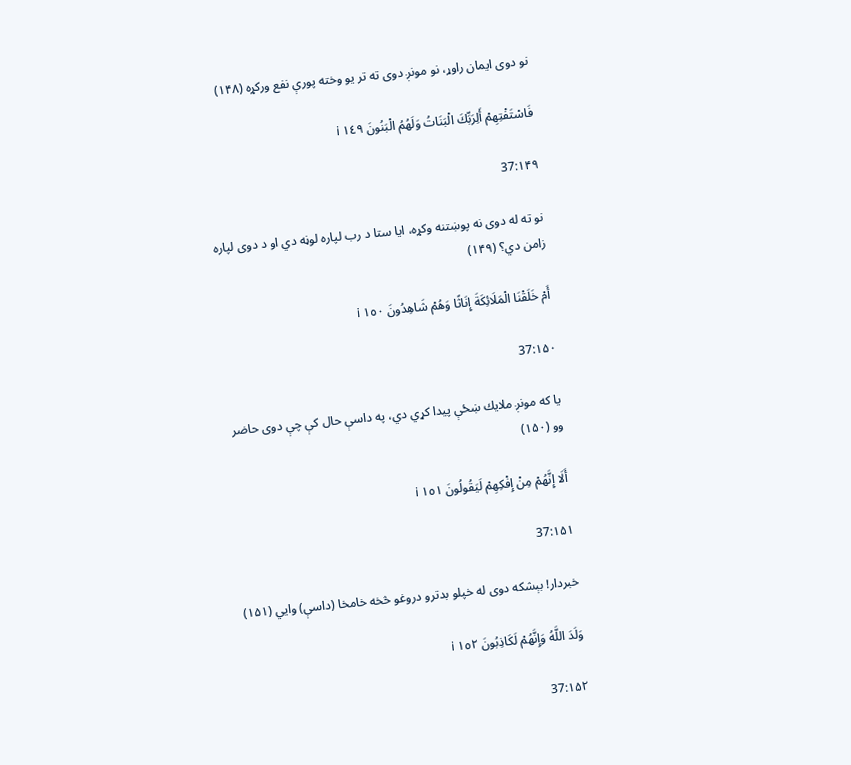نو دوى ایمان راوړ، نو مونږ دوى ته تر یو وخته پورې نفع وركړه (۱۴۸)

فَاسْتَفْتِهِمْ أَلِرَبِّكَ الْبَنَاتُ وَلَهُمُ الْبَنُونَ ١٤٩ i

37:۱۴۹

نو ته له دوى نه پوښتنه وكړه، ایا ستا د رب لپاره لوڼه دي او د دوى لپاره زامن دي؟ (۱۴۹)

أَمْ خَلَقْنَا الْمَلَائِكَةَ إِنَاثًا وَهُمْ شَاهِدُونَ ١٥٠ i

37:۱۵۰

یا كه مونږ ملايك ښځې پیدا كړي دي، په داسې حال كې چې دوى حاضر وو (۱۵۰)

أَلَا إِنَّهُمْ مِنْ إِفْكِهِمْ لَيَقُولُونَ ١٥١ i

37:۱۵۱

خبردار! بېشكه دوى له خپلو بدترو دروغو څخه خامخا (داسې) وايي (۱۵۱)

وَلَدَ اللَّهُ وَإِنَّهُمْ لَكَاذِبُونَ ١٥٢ i

37:۱۵۲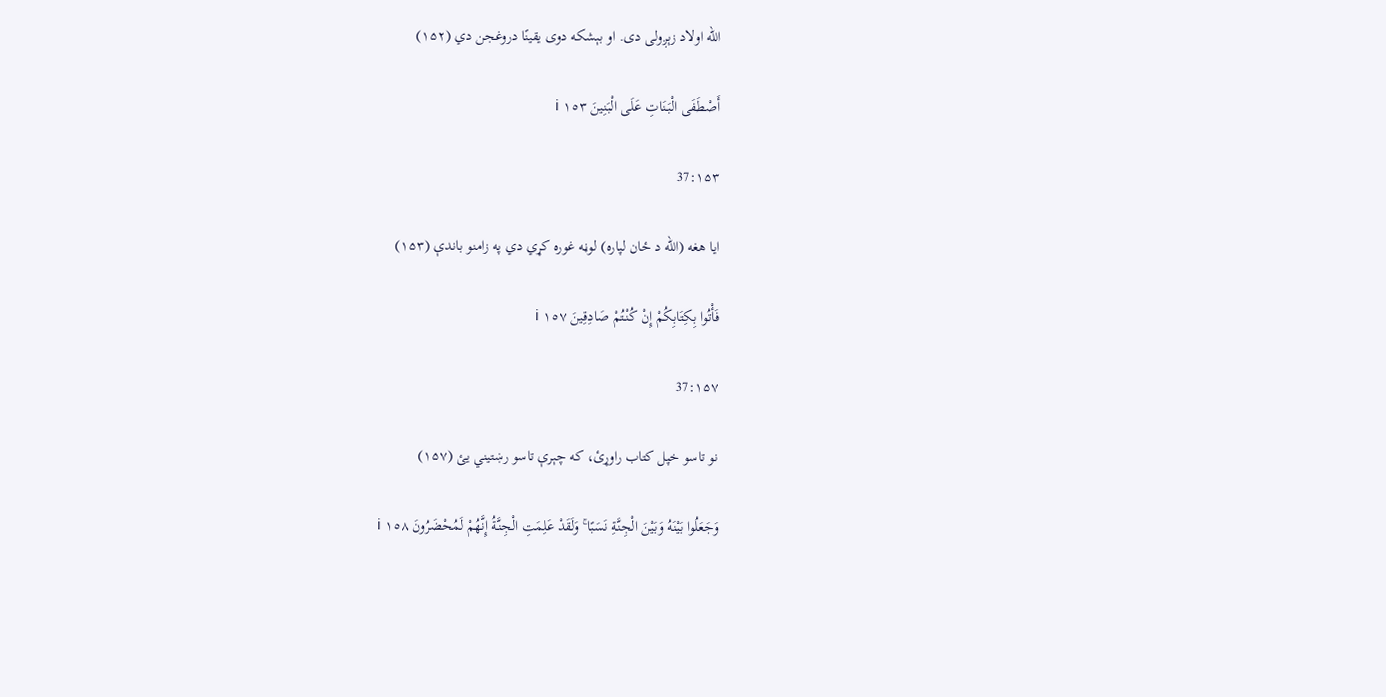الله اولاد زېږولى دى. او بېشكه دوى یقینًا دروغجن دي (۱۵۲)

أَصْطَفَى الْبَنَاتِ عَلَى الْبَنِينَ ١٥٣ i

37:۱۵۳

ایا هغه (الله د ځان لپاره) لوڼه غوره كړي دي په زامنو باندې (۱۵۳)

فَأْتُوا بِكِتَابِكُمْ إِنْ كُنْتُمْ صَادِقِينَ ١٥٧ i

37:۱۵۷

نو تاسو خپل كتاب راوړئ، كه چېرې تاسو رښتیني یئ (۱۵۷)

وَجَعَلُوا بَيْنَهُ وَبَيْنَ الْجِنَّةِ نَسَبًا ۚ وَلَقَدْ عَلِمَتِ الْجِنَّةُ إِنَّهُمْ لَمُحْضَرُونَ ١٥٨ i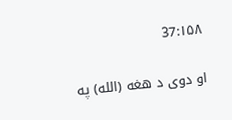37:۱۵۸

او دوى د هغه (الله) په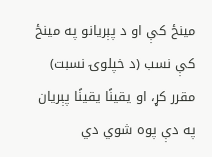مینځ كې او د پېریانو په مینځ كې نسب (د خپلوۍ نسبت) مقرر كړ، او يقینًا یقینًا پېریان په دې پوه شوي دي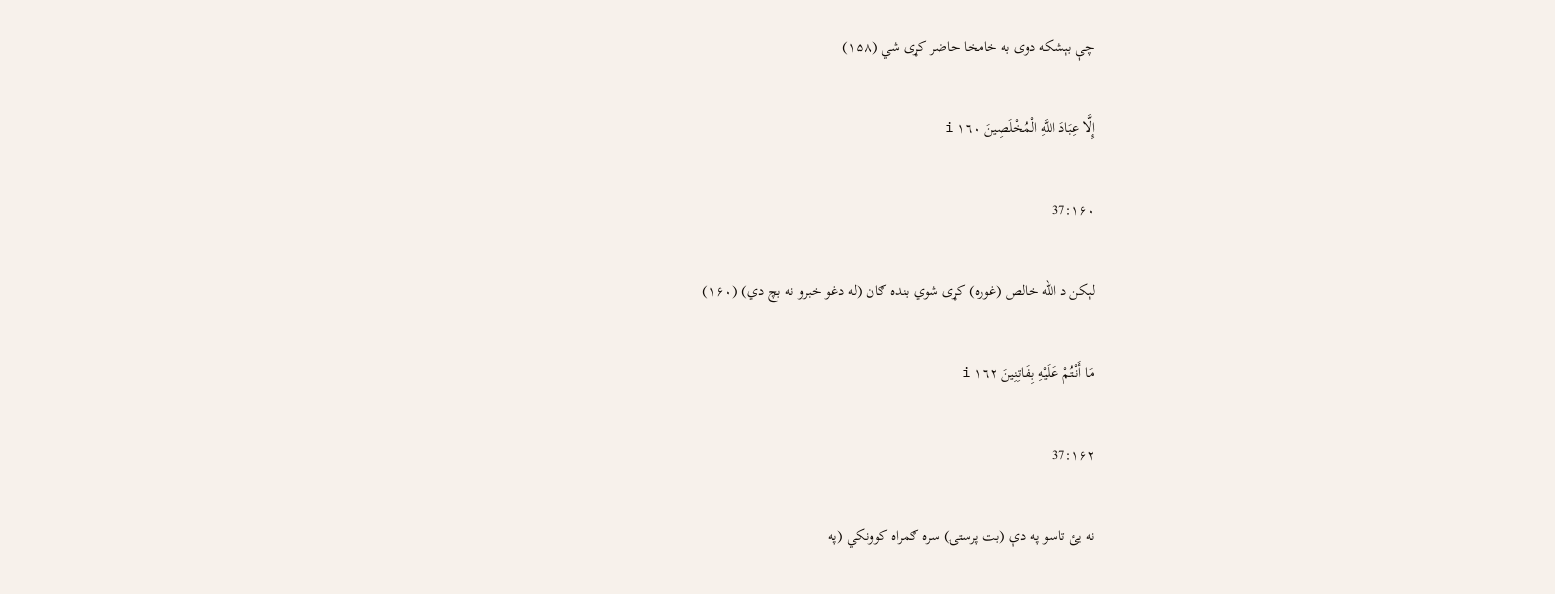چې بېشكه دوى به خامخا حاضر كړى شي (۱۵۸)

إِلَّا عِبَادَ اللَّهِ الْمُخْلَصِينَ ١٦٠ i

37:۱۶۰

لېكن د الله خالص (غوره) كړى شوي بنده ګان (له دغو خبرو نه بچ دي) (۱۶۰)

مَا أَنْتُمْ عَلَيْهِ بِفَاتِنِينَ ١٦٢ i

37:۱۶۲

نه یئ تاسو په دې (بت پرستۍ) سره ګمراه كوونكي (په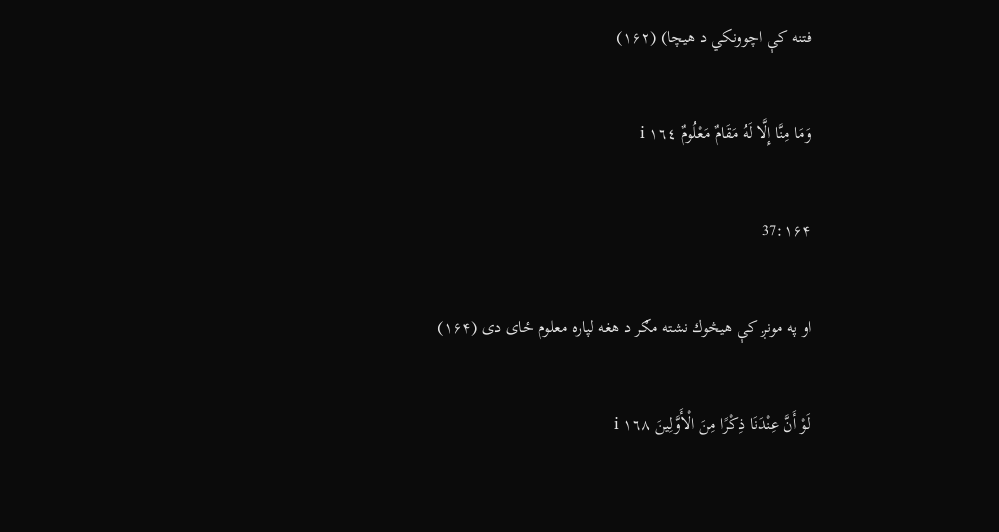فتنه كې اچوونكي د هیچا) (۱۶۲)

وَمَا مِنَّا إِلَّا لَهُ مَقَامٌ مَعْلُومٌ ١٦٤ i

37:۱۶۴

او په مونږ كې هیڅوك نشته مګر د هغه لپاره معلوم ځاى دى (۱۶۴)

لَوْ أَنَّ عِنْدَنَا ذِكْرًا مِنَ الْأَوَّلِينَ ١٦٨ i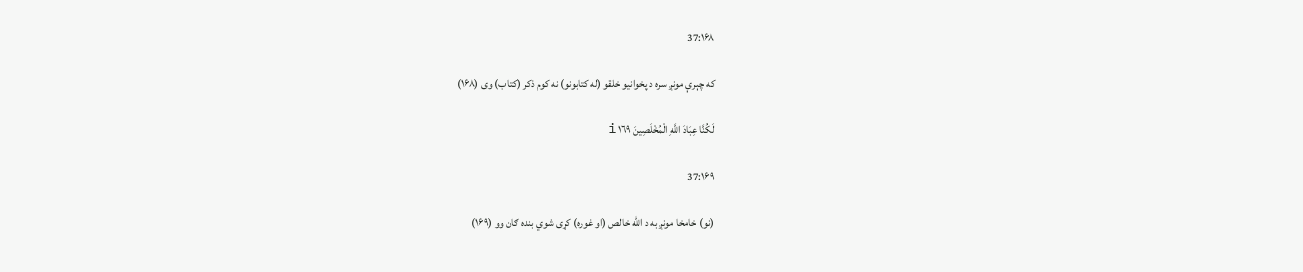37:۱۶۸

كه چېرې مونږ سره د پخوانیو خلقو (له كتابونو) نه كوم ذكر (كتاب) وى (۱۶۸)

لَكُنَّا عِبَادَ اللَّهِ الْمُخْلَصِينَ ١٦٩ i

37:۱۶۹

(نو) خامخا مونږ به د الله خالص (او غوره) كړى شوي بنده ګان وو (۱۶۹)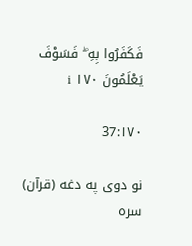فَكَفَرُوا بِهِ ۖ فَسَوْفَ يَعْلَمُونَ ١٧٠ i

37:۱۷۰

نو دوى په دغه (قرآن) سره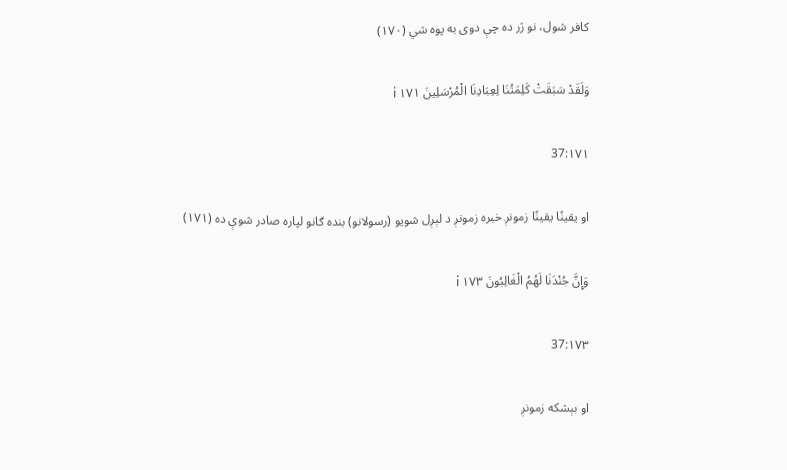كافر شول، نو ژر ده چې دوى به پوه شي (۱۷۰)

وَلَقَدْ سَبَقَتْ كَلِمَتُنَا لِعِبَادِنَا الْمُرْسَلِينَ ١٧١ i

37:۱۷۱

او یقینًا یقینًا زمونږ خبره زمونږ د لېږل شویو (رسولانو) بنده ګانو لپاره صادر شوې ده (۱۷۱)

وَإِنَّ جُنْدَنَا لَهُمُ الْغَالِبُونَ ١٧٣ i

37:۱۷۳

او بېشكه زمونږ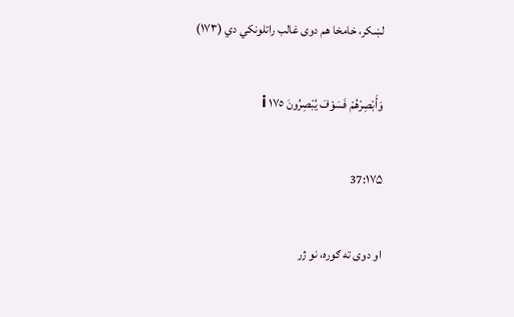لښكر، خامخا هم دوى غالب راتلونكي دي (۱۷۳)

وَأَبْصِرْهُمْ فَسَوْفَ يُبْصِرُونَ ١٧٥ i

37:۱۷۵

او دوى ته ګوره، نو ژر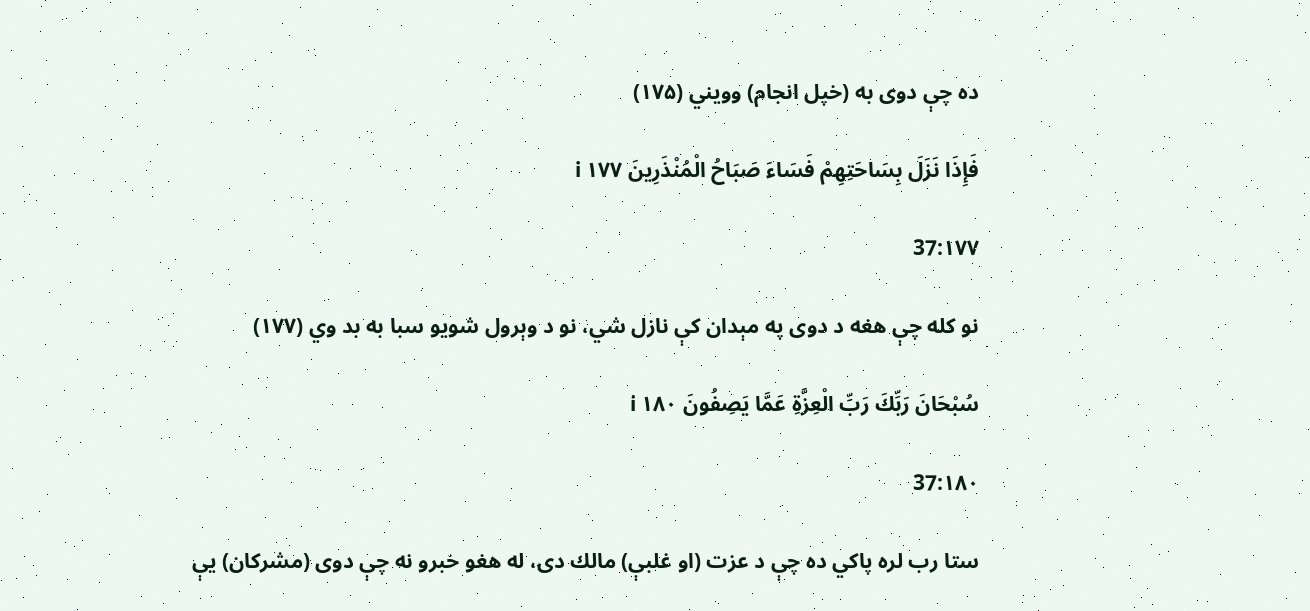ده چې دوى به (خپل انجام) وویني (۱۷۵)

فَإِذَا نَزَلَ بِسَاحَتِهِمْ فَسَاءَ صَبَاحُ الْمُنْذَرِينَ ١٧٧ i

37:۱۷۷

نو كله چې هغه د دوى په مېدان كې نازل شي، نو د وېرول شویو سبا به بد وي (۱۷۷)

سُبْحَانَ رَبِّكَ رَبِّ الْعِزَّةِ عَمَّا يَصِفُونَ ١٨٠ i

37:۱۸۰

ستا رب لره پاكي ده چې د عزت (او غلبې) مالك دى، له هغو خبرو نه چې دوى (مشركان) يې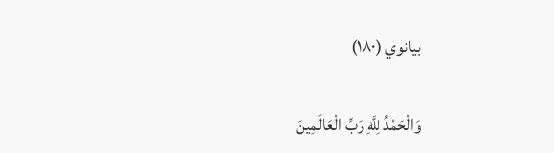بیانوي (۱۸۰)

وَالْحَمْدُ لِلَّهِ رَبِّ الْعَالَمِينَ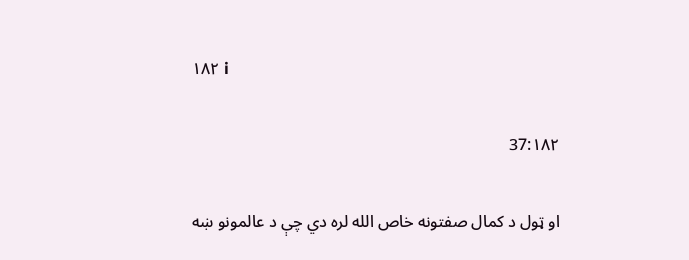١٨٢ i

37:۱۸۲

او ټول د كمال صفتونه خاص الله لره دي چې د عالمونو ښه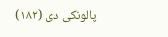پالونكى دى (۱۸۲)